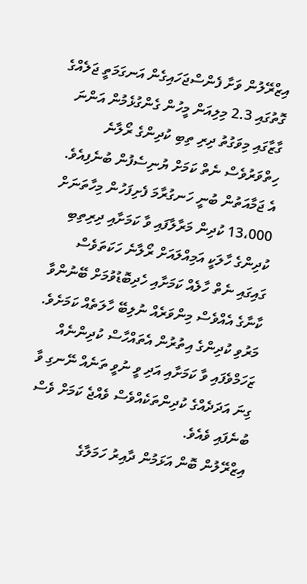އިޒްރޭލުން ވަށާ ފެންސްޖަހައިގެން އަނގަމަތީ ޖަލެއްގެ ގޮތުގައި 2.3 މިލިއަން މީހުން ގެންގުޅެމުން އަންނަ ގާޒާގައި މިވަގުތު ދިރި ތިބި ކުދިންގެ ރޯލާނެ ހިތްވަރުވެސް ނެތް ކަމަށް ޔުނިސެފުން ބުނެފިއެވެ.
އެ ޖަމާއަތުން ބުނީ ހަނގުރާމަ ފެށިފަހުން މިހާތަނަށް 13،000 ކުދިން މަރާލާފައި ވާ ކަމަށާއި ދިރިތިބި ކުދިންގެ ހާލަކީ އަމިއްލައަށް ރޯލާނެ ހަކަތަވެސް ގައިގައި ނެތް ހާލެއް ކަމަށާއި ހެދިބޮޑުވުމަށް ބޭނުންވާ ކާނާގެ އެއްވެސް މިންވަރެއް ނުލިބޭ ހާލަތެއް ކަމަށެވެ.
މަރުވި ކުދިންގެ އިތުރުން އެތައްހާސް ކުދިންނެއް ޒަހަމްވެފައި ވާ ކަމަށާއި އަދި ވީ ނުވީ ތަނެއް ނޭނގި ވާ ގިނަ އަދަދެއްގެ ކުދިންތަކެއްވެސް ވެއްޖެ ކަމަށް ވެސް ބުނެފައި ވެއެވެ.
އިޒްރޭލުން ބޮން އަޅަމުން ދާއިރު ހަމަލާގެ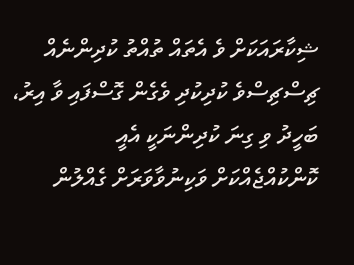ޝިކާރައަކަށް ވެ އެތައް ތުއްތު ކުދިންނެއް ޗިސްޗިސްވެ ކުދިކުދި ވެގެން ގޮސްފައި ވާ އިރު، ބަހީދު ވި ގިނަ ކުދިންނަކީ އެއީ ކޮންކުއްޖެއްކަށް ވަކިނުވާވަރަށް ގެއްލުން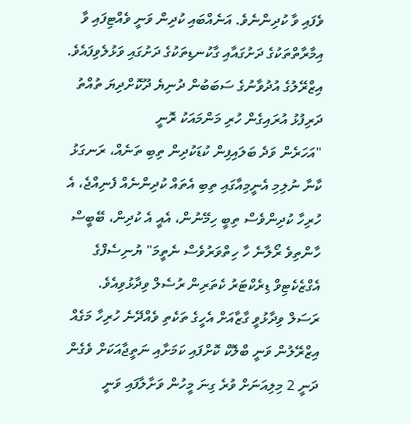ވެފައި ވާ ކުދިންނެވެ. އަނެއްބައި ކުދިން ވަނީ ވެއްޓިފައި ވާ އިމާރާތްތަކުގެ ދަށުގައާއި ގާކުނޑިތަކުގެ ދަށުގައި ވަޅުލެވިފައެވެ.
އިޒްރޭލުގެ އުދުވާނުގެ ސަބަބުން ދުނިޔެ ދޫކޮށްދިޔަ ތުއްތު ދަރިފުޅު އުރައިގެން ހުރި މަންމައަކު ރޮނީ
"އަހަރެން ވަދެ ބަލައިފިން ކުޑަކުދިން ތިބި ތަނެއް، ރަނގަޅު ކާނާ ނުލިމި އެނީމިއާގައި ތިބި އެތައް ކުދިންނެއް ފެނިއްޖެ، އެ ހުރިހާ ކުދިންވެސް ތިބީ ހިމޭނުން، އެއީ އެ ކުދިން، ބޭބީސް ހާންތިވެ ރޯލާނެ ހާ ހިތްވަރުވެސް ނެތީމަ" ޔުނިސެފްގެ އެގްޒެކެޓިވް ޑިރެކްޓަރު ކެތަރިން ރުސެލް ވިދާޅުވިއެވެ.
ރަސަލް ވިދާޅުވީ ގާޒާއަށް އެހީގެ ތަކެތި ވެއްދޭނެ ހުރިހާ މަގެއް އިޒްރޭލުން ވަނީ ބްލޮކް ކޮށްފައި ކަމަށާއި ނަތީޖާއަކަށް ވެގެން ދަނީ 2 މިލިއަނަށް ވުރެ ގިނަ މީހުން ވަށާލާފައި ވަނީ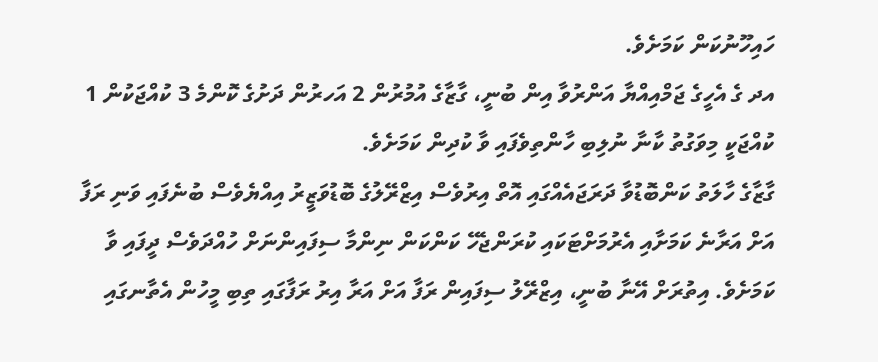ހައިހޫނުކަން ކަމަށެވެ.
އދ ގެ އެހީގެ ޖަމްއިއްޔާ އަންރުވާ އިން ބުނީ، ގާޒާގެ އުމުރުން 2 އަހރުން ދަށުގެ ކޮންމެ 3 ކުއްޖަކުން 1 ކުއްޖަކީ މިވަގުތު ކާނާ ނުލިބި ހާންތިވެފައި ވާ ކުދިން ކަމަށެވެ.
ގާޒާގެ ހާލަތު ކަންބޮޑުވާ ދަރަޖައެއްގައި އޮތް އިރުވެސް އިޒްރޭލުގެ ބޮޑުވަޒީރު އިއްޔެވެސް ބުނެފައި ވަނި ރަފާ އަށް އަރާނެ ކަމަށާއި އެރުމަށްޓަކައި ކުރަންޖެހޭ ކަންކަން ނިންމާ ސިފައިންނަށް ހުއްދަވެސް ދީފައި ވާ ކަމަށެވެ. އިތުރަށް އޭނާ ބުނީ، އިޒްރޭލު ސިފައިން ރަފާ އަށް އަރާ އިރު ރަފާގައި ތިބި މީހުން އެތާނގައި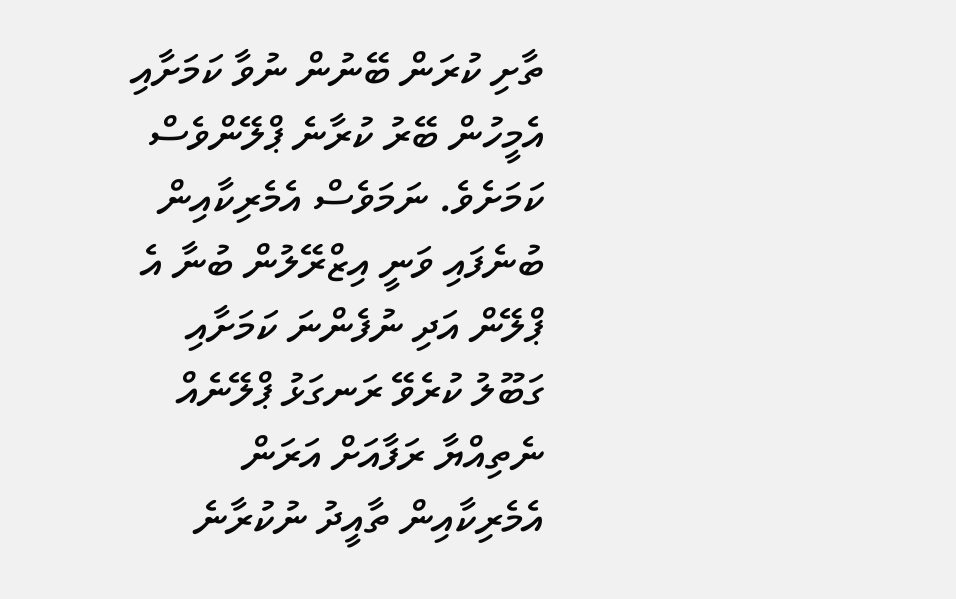ތާށި ކުރަން ބޭނުން ނުވާ ކަމަށާއި އެމީހުން ބޭރު ކުރާނެ ޕްލޭންވެސް ކަމަށެވެ. ނަމަވެސް އެމެރިކާއިން ބުނެފައި ވަނީ އިޒްރޭލުން ބުނާ އެ ޕްލޭން އަދި ނުފެންނަ ކަމަށާއި ގަބޫލު ކުރެވޭ ރަނގަޅު ޕްލޭނެއް ނެތިއްޔާ ރަފާއަށް އަރަން އެމެރިކާއިން ތާއީދު ނުކުރާނެ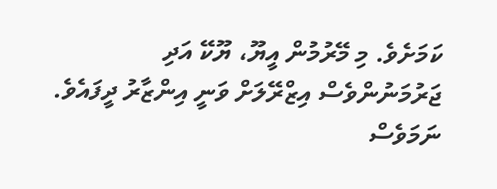ކަމަށެވެ. މި މޭރުމުން އީޔޫ، ޔޫކޭ އަދި ޖަރުމަނުންވެސް އިޒްރޭލަށް ވަނީ އިންޒާރު ދީފައެވެ.
ނަމަވެސް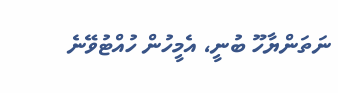ނަތަންޔާހޫ ބުނީ، އެމީހުން ހުއްޓުވޭނެ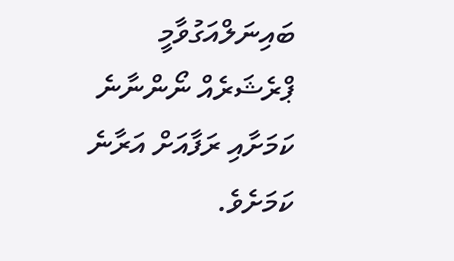ބައިނަލްއަގުވާމީ ޕްރެޝަރެއް ނޯންނާނެ ކަމަށާއި ރަފާއަށް އަރާނެ ކަމަށެވެ.